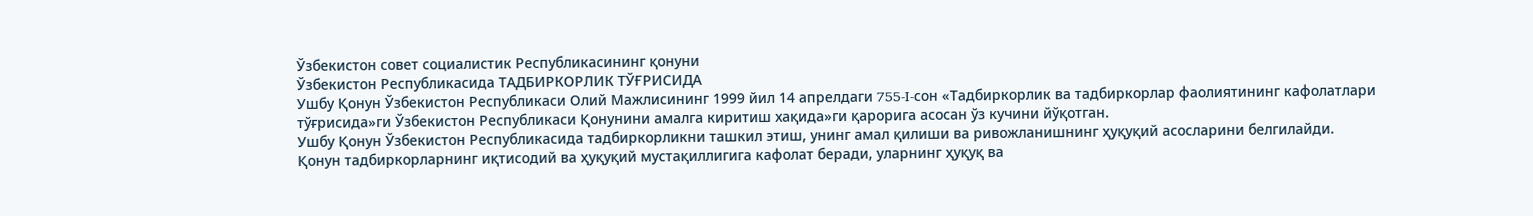Ўзбекистон совет социалистик Республикасининг қонуни
Ўзбекистон Республикасида ТАДБИРКОРЛИК ТЎҒРИСИДА
Ушбу Қонун Ўзбекистон Республикаси Олий Мажлисининг 1999 йил 14 апрелдаги 755-I-сон «Тадбиркорлик ва тадбиркорлар фаолиятининг кафолатлари тўғрисида»ги Ўзбекистон Республикаси Қонунини амалга киритиш хақида»ги қарорига асосан ўз кучини йўқотган.
Ушбу Қонун Ўзбекистон Республикасида тадбиркорликни ташкил этиш, унинг амал қилиши ва ривожланишнинг ҳуқуқий асосларини белгилайди.
Қонун тадбиркорларнинг иқтисодий ва ҳуқуқий мустақиллигига кафолат беради, уларнинг ҳуқуқ ва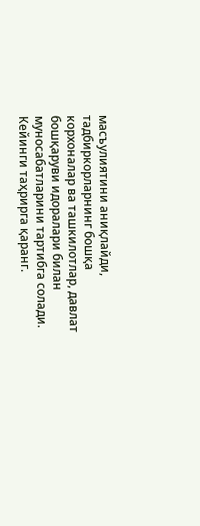масъулиятини аниқлайди, тадбиркорларнинг бошқа корхоналар ва ташкилотлар, давлат бошқаруви идоралари билан муносабатларини тартибга солади.
Кейинги таҳрирга қаранг.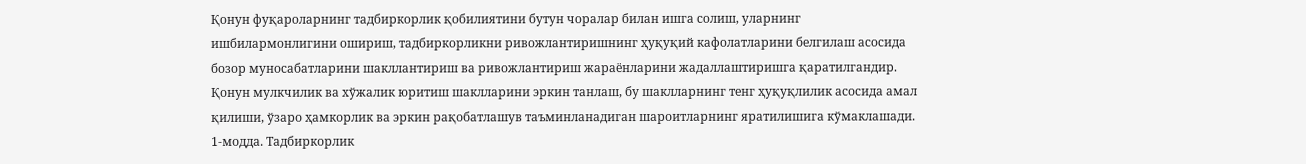Қонун фуқароларнинг тадбиркорлик қобилиятини бутун чоралар билан ишга солиш, уларнинг ишбилармонлигини ошириш, тадбиркорликни ривожлантиришнинг ҳуқуқий кафолатларини белгилаш асосида бозор муносабатларини шакллантириш ва ривожлантириш жараёнларини жадаллаштиришга қаратилгандир.
Қонун мулкчилик ва хўжалик юритиш шаклларини эркин танлаш, бу шаклларнинг тенг ҳуқуқлилик асосида амал қилиши, ўзаро ҳамкорлик ва эркин рақобатлашув таъминланадиган шароитларнинг яратилишига кўмаклашади.
1-модда. Тадбиркорлик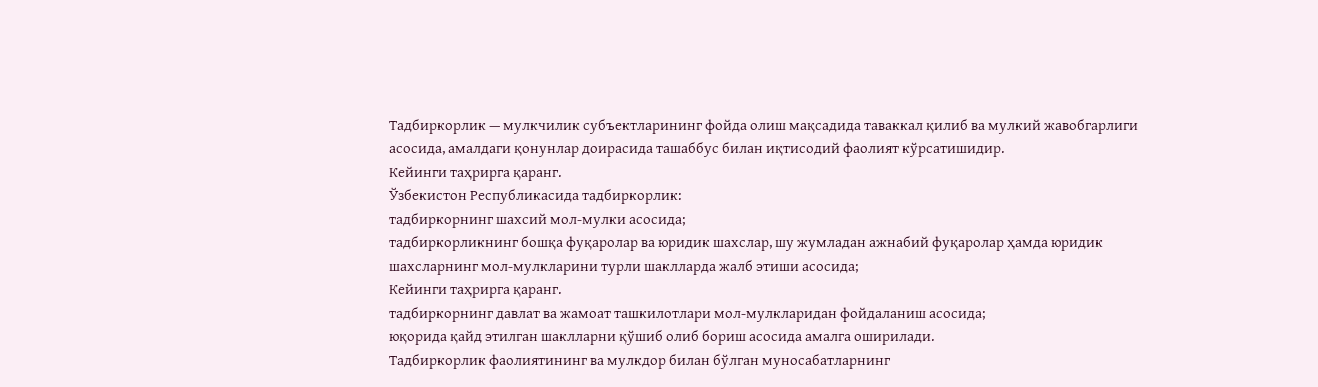Тадбиркорлик — мулкчилик субъектларининг фойда олиш мақсадида таваккал қилиб ва мулкий жавобгарлиги асосида, амалдаги қонунлар доирасида ташаббус билан иқтисодий фаолият кўрсатишидир.
Кейинги таҳрирга қаранг.
Ўзбекистон Республикасида тадбиркорлик:
тадбиркорнинг шахсий мол-мулки асосида;
тадбиркорликнинг бошқа фуқаролар ва юридик шахслар, шу жумладан ажнабий фуқаролар ҳамда юридик шахсларнинг мол-мулкларини турли шаклларда жалб этиши асосида;
Кейинги таҳрирга қаранг.
тадбиркорнинг давлат ва жамоат ташкилотлари мол-мулкларидан фойдаланиш асосида;
юқорида қайд этилган шаклларни қўшиб олиб бориш асосида амалга оширилади.
Тадбиркорлик фаолиятининг ва мулкдор билан бўлган муносабатларнинг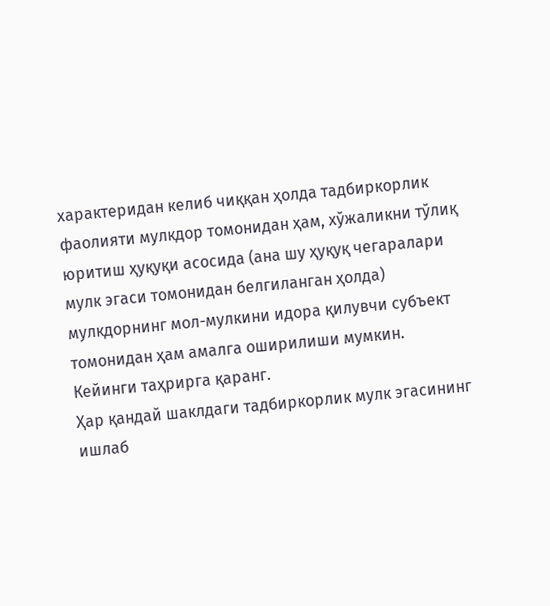характеридан келиб чиққан ҳолда тадбиркорлик фаолияти мулкдор томонидан ҳам, хўжаликни тўлиқ юритиш ҳуқуқи асосида (ана шу ҳуқуқ чегаралари мулк эгаси томонидан белгиланган ҳолда) мулкдорнинг мол-мулкини идора қилувчи субъект томонидан ҳам амалга оширилиши мумкин.
Кейинги таҳрирга қаранг.
Ҳар қандай шаклдаги тадбиркорлик мулк эгасининг ишлаб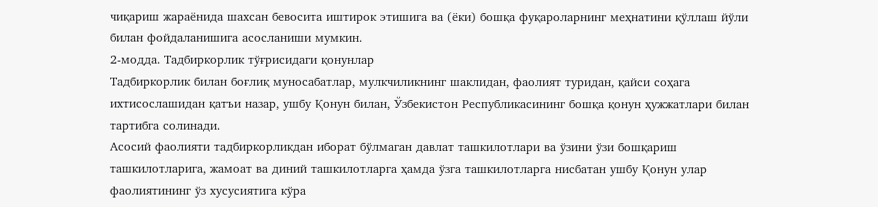чиқариш жараёнида шахсан бевосита иштирок этишига ва (ёки) бошқа фуқароларнинг меҳнатини қўллаш йўли билан фойдаланишига асосланиши мумкин.
2-модда. Тадбиркорлик тўғрисидаги қонунлар
Тадбиркорлик билан боғлиқ муносабатлар, мулкчиликнинг шаклидан, фаолият туридан, қайси соҳага ихтисослашидан қатъи назар, ушбу Қонун билан, Ўзбекистон Республикасининг бошқа қонун ҳужжатлари билан тартибга солинади.
Асосий фаолияти тадбиркорликдан иборат бўлмаган давлат ташкилотлари ва ўзини ўзи бошқариш ташкилотларига, жамоат ва диний ташкилотларга ҳамда ўзга ташкилотларга нисбатан ушбу Қонун улар фаолиятининг ўз хусусиятига кўра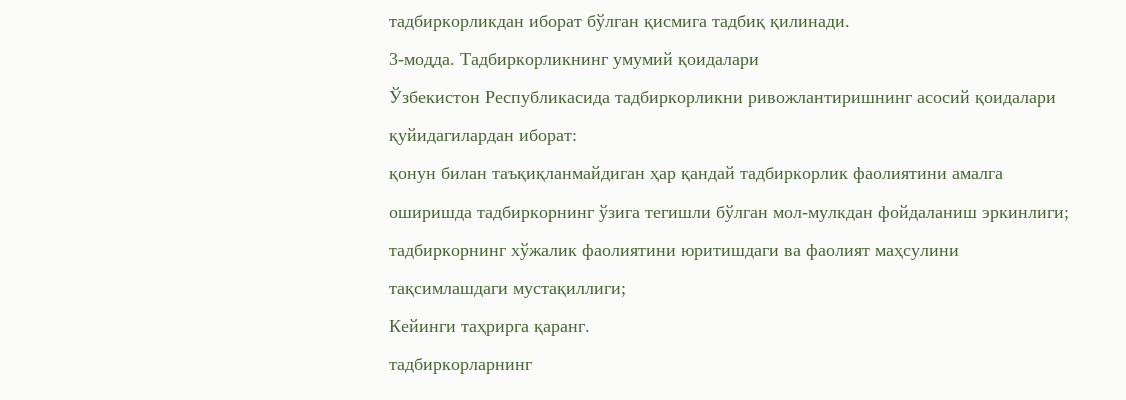тадбиркорликдан иборат бўлган қисмига тадбиқ қилинади.
3-модда. Тадбиркорликнинг умумий қоидалари
Ўзбекистон Республикасида тадбиркорликни ривожлантиришнинг асосий қоидалари қуйидагилардан иборат:
қонун билан таъқиқланмайдиган ҳар қандай тадбиркорлик фаолиятини амалга оширишда тадбиркорнинг ўзига тегишли бўлган мол-мулкдан фойдаланиш эркинлиги;
тадбиркорнинг хўжалик фаолиятини юритишдаги ва фаолият маҳсулини тақсимлашдаги мустақиллиги;
Кейинги таҳрирга қаранг.
тадбиркорларнинг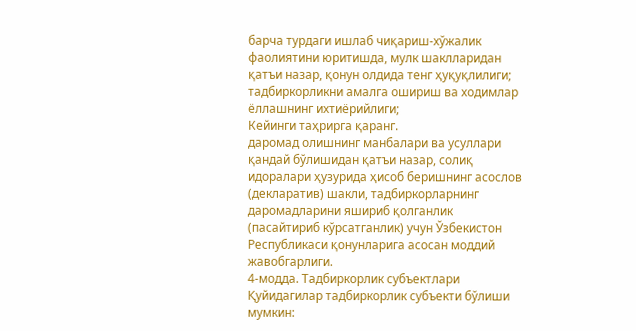барча турдаги ишлаб чиқариш-хўжалик фаолиятини юритишда, мулк шаклларидан қатъи назар, қонун олдида тенг ҳуқуқлилиги;
тадбиркорликни амалга ошириш ва ходимлар ёллашнинг ихтиёрийлиги;
Кейинги таҳрирга қаранг.
даромад олишнинг манбалари ва усуллари қандай бўлишидан қатъи назар, солиқ идоралари ҳузурида ҳисоб беришнинг асослов (декларатив) шакли, тадбиркорларнинг даромадларини яшириб қолганлик (пасайтириб кўрсатганлик) учун Ўзбекистон Республикаси қонунларига асосан моддий жавобгарлиги.
4-модда. Тадбиркорлик субъектлари
Қуйидагилар тадбиркорлик субъекти бўлиши мумкин: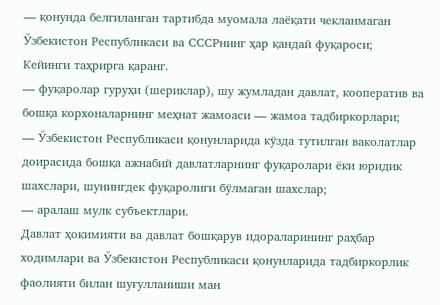— қонунда белгиланган тартибда муомала лаёқати чекланмаган Ўзбекистон Республикаси ва СССРнинг ҳар қандай фуқароси;
Кейинги таҳрирга қаранг.
— фуқаролар гуруҳи (шериклар), шу жумладан давлат, кооператив ва бошқа корхоналарнинг меҳнат жамоаси — жамоа тадбиркорлари;
— Ўзбекистон Республикаси қонунларида кўзда тутилган ваколатлар доирасида бошқа ажнабий давлатларнинг фуқаролари ёки юридик шахслари, шунингдек фуқаролиги бўлмаган шахслар;
— аралаш мулк субъектлари.
Давлат ҳокимияти ва давлат бошқарув идораларининг раҳбар ходимлари ва Ўзбекистон Республикаси қонунларида тадбиркорлик фаолияти билан шуғулланиши ман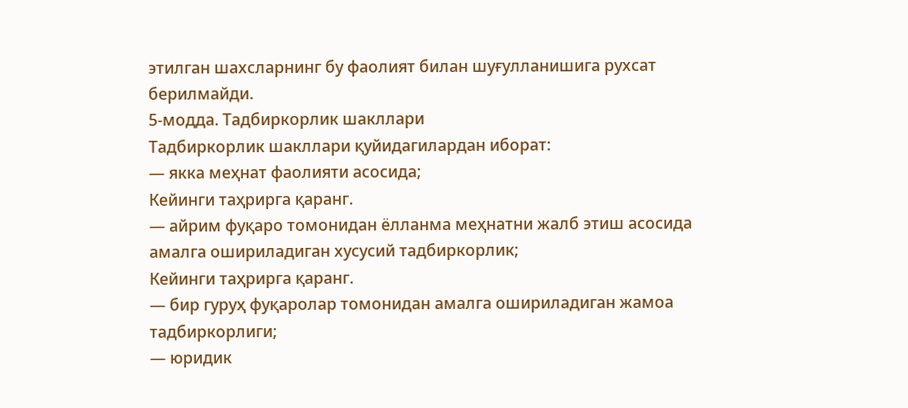этилган шахсларнинг бу фаолият билан шуғулланишига рухсат берилмайди.
5-модда. Тадбиркорлик шакллари
Тадбиркорлик шакллари қуйидагилардан иборат:
— якка меҳнат фаолияти асосида;
Кейинги таҳрирга қаранг.
— айрим фуқаро томонидан ёлланма меҳнатни жалб этиш асосида амалга ошириладиган хусусий тадбиркорлик;
Кейинги таҳрирга қаранг.
— бир гуруҳ фуқаролар томонидан амалга ошириладиган жамоа тадбиркорлиги;
— юридик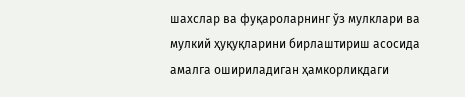шахслар ва фуқароларнинг ўз мулклари ва мулкий ҳуқуқларини бирлаштириш асосида амалга ошириладиган ҳамкорликдаги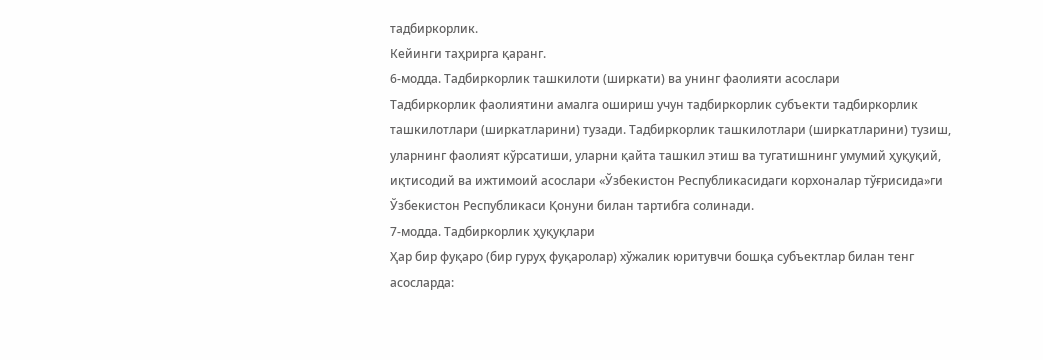тадбиркорлик.
Кейинги таҳрирга қаранг.
6-модда. Тадбиркорлик ташкилоти (ширкати) ва унинг фаолияти асослари
Тадбиркорлик фаолиятини амалга ошириш учун тадбиркорлик субъекти тадбиркорлик ташкилотлари (ширкатларини) тузади. Тадбиркорлик ташкилотлари (ширкатларини) тузиш, уларнинг фаолият кўрсатиши, уларни қайта ташкил этиш ва тугатишнинг умумий ҳуқуқий, иқтисодий ва ижтимоий асослари «Ўзбекистон Республикасидаги корхоналар тўғрисида»ги Ўзбекистон Республикаси Қонуни билан тартибга солинади.
7-модда. Тадбиркорлик ҳуқуқлари
Ҳар бир фуқаро (бир гуруҳ фуқаролар) хўжалик юритувчи бошқа субъектлар билан тенг асосларда: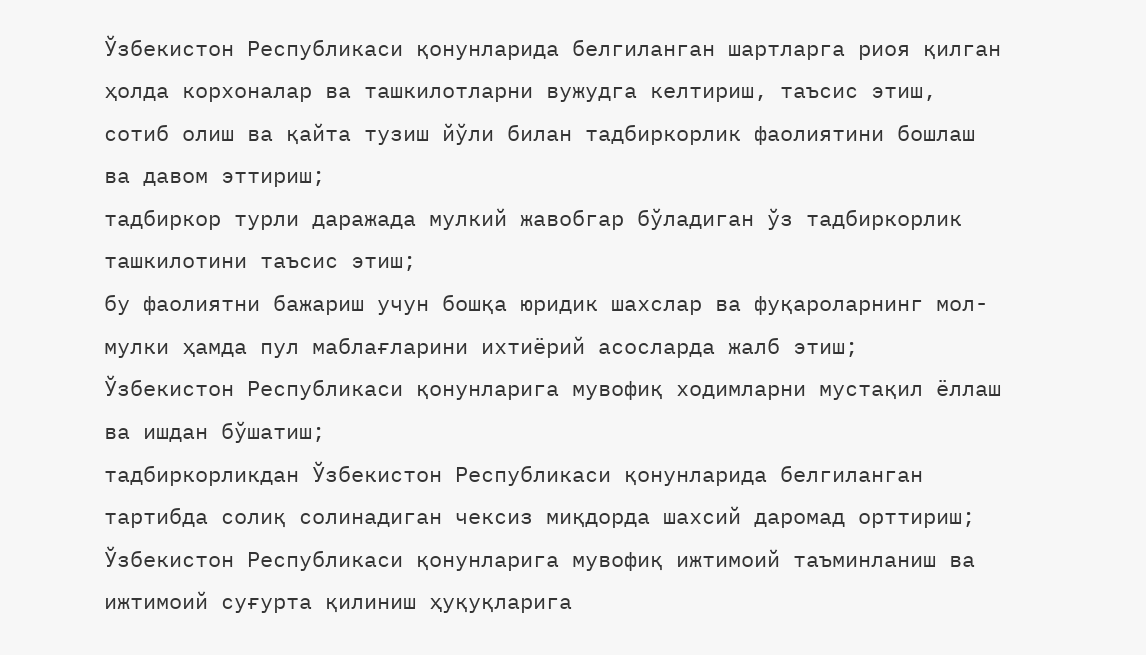Ўзбекистон Республикаси қонунларида белгиланган шартларга риоя қилган ҳолда корхоналар ва ташкилотларни вужудга келтириш, таъсис этиш, сотиб олиш ва қайта тузиш йўли билан тадбиркорлик фаолиятини бошлаш ва давом эттириш;
тадбиркор турли даражада мулкий жавобгар бўладиган ўз тадбиркорлик ташкилотини таъсис этиш;
бу фаолиятни бажариш учун бошқа юридик шахслар ва фуқароларнинг мол-мулки ҳамда пул маблағларини ихтиёрий асосларда жалб этиш;
Ўзбекистон Республикаси қонунларига мувофиқ ходимларни мустақил ёллаш ва ишдан бўшатиш;
тадбиркорликдан Ўзбекистон Республикаси қонунларида белгиланган тартибда солиқ солинадиган чексиз миқдорда шахсий даромад орттириш;
Ўзбекистон Республикаси қонунларига мувофиқ ижтимоий таъминланиш ва ижтимоий суғурта қилиниш ҳуқуқларига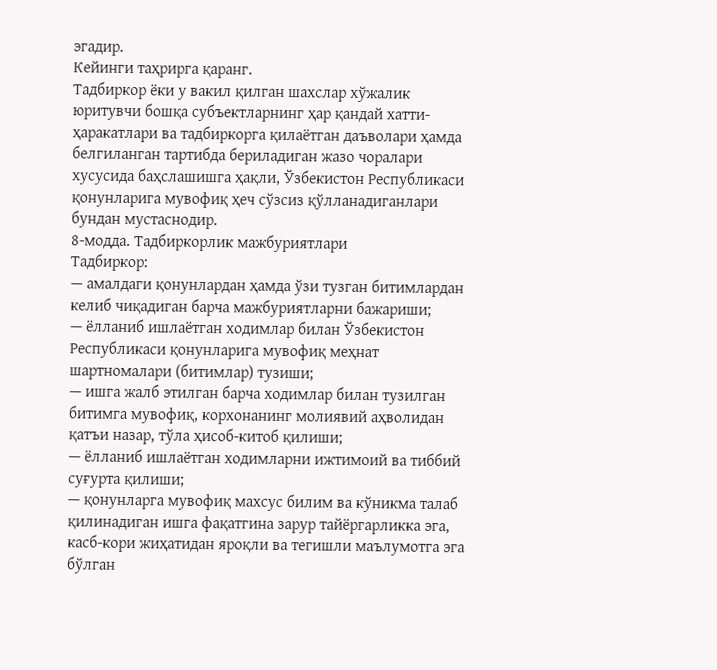эгадир.
Кейинги таҳрирга қаранг.
Тадбиркор ёки у вакил қилган шахслар хўжалик юритувчи бошқа субъектларнинг ҳар қандай хатти-ҳаракатлари ва тадбиркорга қилаётган даъволари ҳамда белгиланган тартибда бериладиган жазо чоралари хусусида баҳслашишга ҳақли, Ўзбекистон Республикаси қонунларига мувофиқ ҳеч сўзсиз қўлланадиганлари бундан мустаснодир.
8-модда. Тадбиркорлик мажбуриятлари
Тадбиркор:
— амалдаги қонунлардан ҳамда ўзи тузган битимлардан келиб чиқадиган барча мажбуриятларни бажариши;
— ёлланиб ишлаётган ходимлар билан Ўзбекистон Республикаси қонунларига мувофиқ меҳнат шартномалари (битимлар) тузиши;
— ишга жалб этилган барча ходимлар билан тузилган битимга мувофиқ, корхонанинг молиявий аҳволидан қатъи назар, тўла ҳисоб-китоб қилиши;
— ёлланиб ишлаётган ходимларни ижтимоий ва тиббий суғурта қилиши;
— қонунларга мувофиқ махсус билим ва кўникма талаб қилинадиган ишга фақатгина зарур тайёргарликка эга, касб-кори жиҳатидан яроқли ва тегишли маълумотга эга бўлган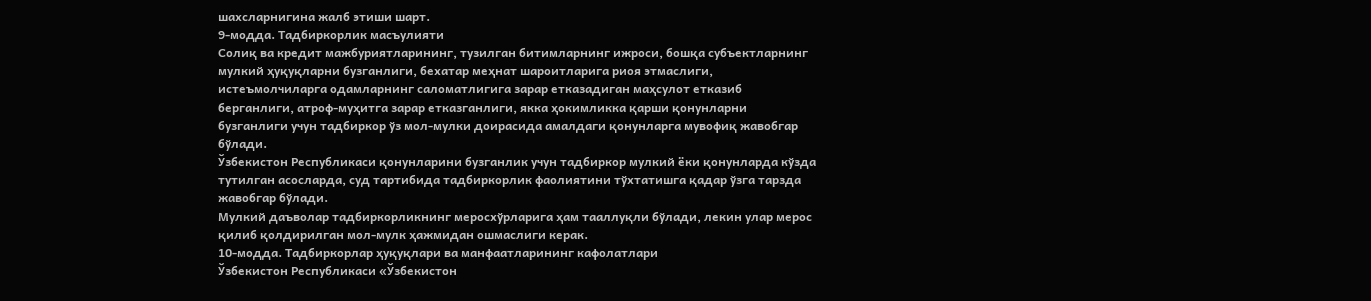шахсларнигина жалб этиши шарт.
9-модда. Тадбиркорлик масъулияти
Солиқ ва кредит мажбуриятларининг, тузилган битимларнинг ижроси, бошқа субъектларнинг мулкий ҳуқуқларни бузганлиги, бехатар меҳнат шароитларига риоя этмаслиги, истеъмолчиларга одамларнинг саломатлигига зарар етказадиган маҳсулот етказиб берганлиги, атроф-муҳитга зарар етказганлиги, якка ҳокимликка қарши қонунларни бузганлиги учун тадбиркор ўз мол-мулки доирасида амалдаги қонунларга мувофиқ жавобгар бўлади.
Ўзбекистон Республикаси қонунларини бузганлик учун тадбиркор мулкий ёки қонунларда кўзда тутилган асосларда, суд тартибида тадбиркорлик фаолиятини тўхтатишга қадар ўзга тарзда жавобгар бўлади.
Мулкий даъволар тадбиркорликнинг меросхўрларига ҳам тааллуқли бўлади, лекин улар мерос қилиб қолдирилган мол-мулк ҳажмидан ошмаслиги керак.
10-модда. Тадбиркорлар ҳуқуқлари ва манфаатларининг кафолатлари
Ўзбекистон Республикаси «Ўзбекистон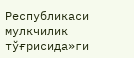Республикаси мулкчилик тўғрисида»ги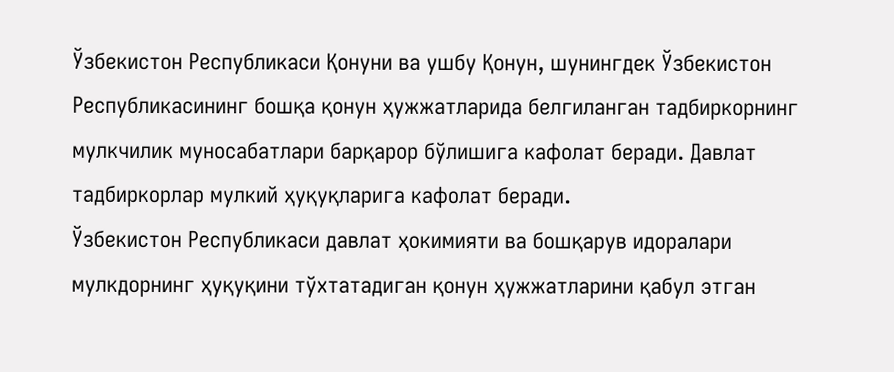Ўзбекистон Республикаси Қонуни ва ушбу Қонун, шунингдек Ўзбекистон Республикасининг бошқа қонун ҳужжатларида белгиланган тадбиркорнинг мулкчилик муносабатлари барқарор бўлишига кафолат беради. Давлат тадбиркорлар мулкий ҳуқуқларига кафолат беради.
Ўзбекистон Республикаси давлат ҳокимияти ва бошқарув идоралари мулкдорнинг ҳуқуқини тўхтатадиган қонун ҳужжатларини қабул этган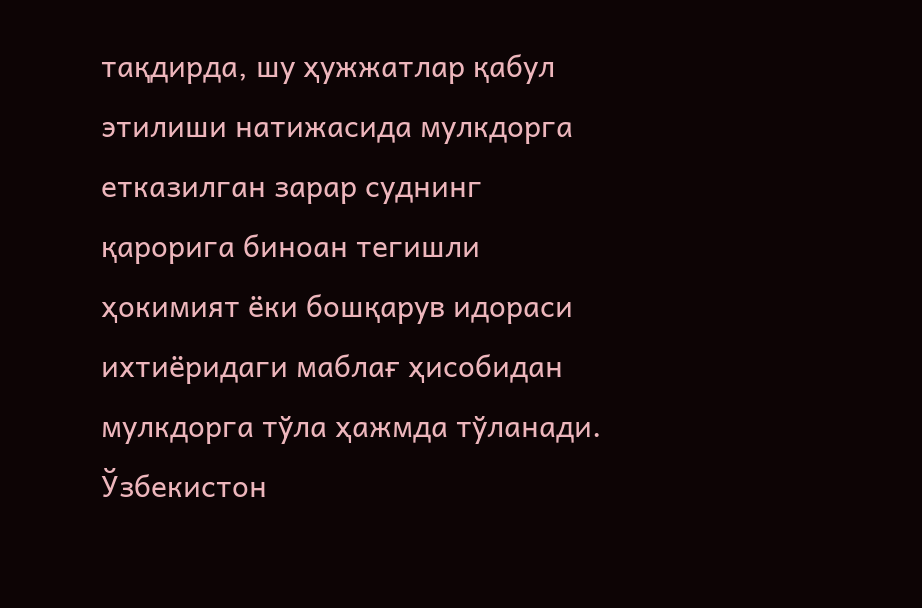тақдирда, шу ҳужжатлар қабул этилиши натижасида мулкдорга етказилган зарар суднинг қарорига биноан тегишли ҳокимият ёки бошқарув идораси ихтиёридаги маблағ ҳисобидан мулкдорга тўла ҳажмда тўланади.
Ўзбекистон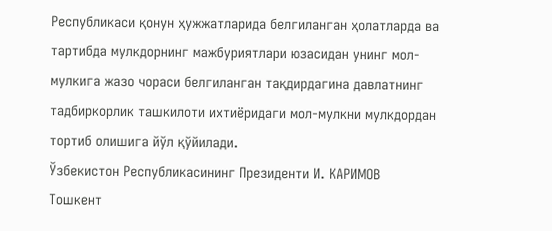Республикаси қонун ҳужжатларида белгиланган ҳолатларда ва тартибда мулкдорнинг мажбуриятлари юзасидан унинг мол-мулкига жазо чораси белгиланган тақдирдагина давлатнинг тадбиркорлик ташкилоти ихтиёридаги мол-мулкни мулкдордан тортиб олишига йўл қўйилади.
Ўзбекистон Республикасининг Президенти И. КАРИМОВ
Тошкент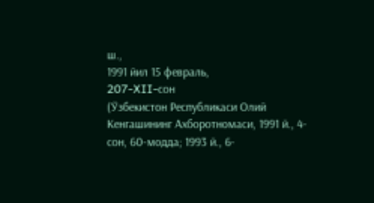ш.,
1991 йил 15 февраль,
207-XII-сон
(Ўзбекистон Республикаси Олий Кенгашининг Ахборотномаси, 1991 й., 4-сон, 60-модда; 1993 й., 6-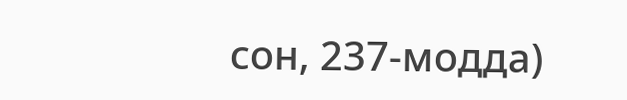сон, 237-модда)